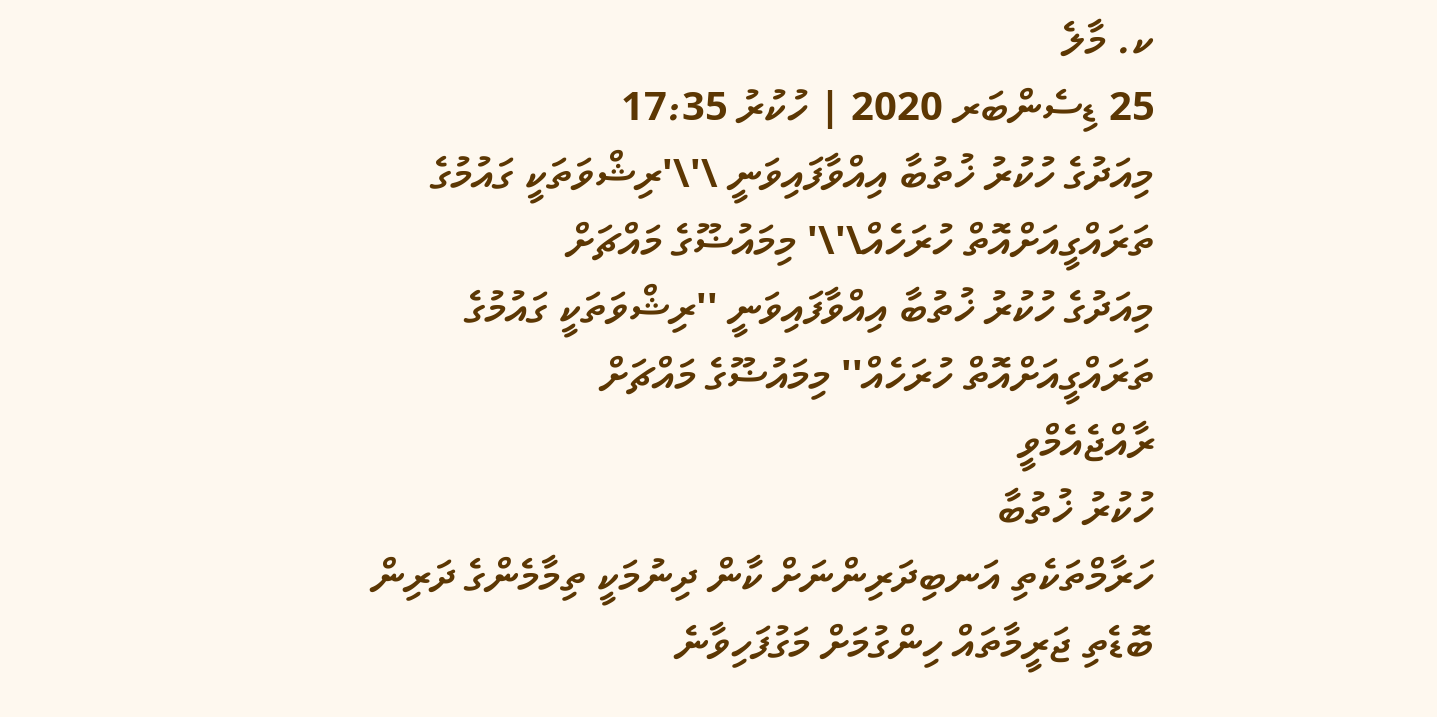ކ. މާލެ
25 ޑިސެންބަރ 2020 | ހުކުރު 17:35
މިއަދުގެ ހުކުރު ޚުތުބާ އިއްވާފައިވަނީ \'\'ރިޝްވަތަކީ ގައުމުގެ ތަރައްގީއަށްއޮތް ހުރަހެއް\'\' މިމައުޟޫގެ މައްޗަށް
މިއަދުގެ ހުކުރު ޚުތުބާ އިއްވާފައިވަނީ ''ރިޝްވަތަކީ ގައުމުގެ ތަރައްގީއަށްއޮތް ހުރަހެއް'' މިމައުޟޫގެ މައްޗަށް
ރާއްޖެއެމްވީ
ހުކުރު ޚުތުބާ
ހަރާމްތަކެތި އަނބިދަރިންނަށް ކާން ދިނުމަކީ ތިމާމެންގެ ދަރިން ބޮޑެތި ޖަރީމާތައް ހިންގުމަށް މަގުފަހިވާނެ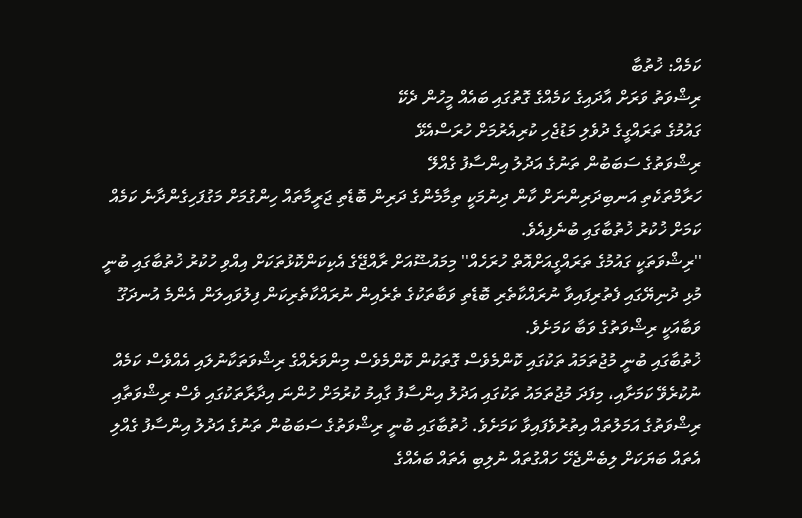ކަމެއް: ޚުތުބާ
ރިޝްވަތު ވަރަށް އާދައިގެ ކަމެއްގެ ގޮތުގައި ބައެއް މީހުން ދެކޭ
ގައުމުގެ ތަރައްގީގެ ދުވެލި މަޑުޖެހި ކުރިއެރުމަށް ހުރަސްއެޅޭ
ރިޝްވަތުގެ ސަބަބުން ތަނުގެ އަދުލު އިންސާފު ގެއްލޭ
ހަރާމްތަކެތި އަނބިދަރިންނަށް ކާން ދިނުމަކީ ތިމާމެންގެ ދަރިން ބޮޑެތި ޖަރީމާތައް ހިންގުމަށް މަގުފަހިގެންދާނެ ކަމެއް ކަމަށް ޚުކުރު ޚުތުބާގައި ބުނެފިއެވެ.
''ރިޝްވަތަކީ ގައުމުގެ ތަރައްގީއަށްއޮތް ހުރަހެއް'' މިމައުޟޫއަށް ރާއްޖޭގެ އެކިކަންކޮޅުތަކަށް އިއްވި ހުކުރު ޚުތުބާގައި ބުނީ މުޅި ދުނިޔޭގައި ފެތުރިފައިވާ ނުރައްކާތެރި ބޮޑެތި ވަބާތަކުގެ ތެރެއިން ނުރައްކާތެރިކަން ފިލުވައިލަން އެންމެ އުނދަގޫ ވަބާއަކީ ރިޝްވަތުގެ ވަބާ ކަމަށެވެ.
ޚުތުބާގައި ބުނީ މުޖުތަމައު ތަކުގައި ކޮންމެވެސް ގޮތަކުން ކޮންމެވެސް މިންވަރެއްގެ ރިޝްވަތަކާނުލައި އެއްވެސް ކަމެއް ނުކުރެވޭ ކަމަށާއި، މިފަދަ މުޖުތަމައު ތަކުގައި އަދުލު އިންސާފު ގާއިމު ކުރުމަށް ހުންނަ އިދާރާތަކުގައި ވެސް ރިޝްވަތާއި ރިޝްވަތުގެ އަމަލުތައް އިތުރުވެފައިވާ ކަމަށެވެ. ޚުތުބާގައި ބުނީ ރިޝްވަތުގެ ސަބަބުން ތަނުގެ އަދުލު އިންސާފު ގެއްލި އެތައް ބަޔަކަށް ލިބެންޖެހޭ ހައްގުތައް ނުލިބި އެތައް ބައެއްގެ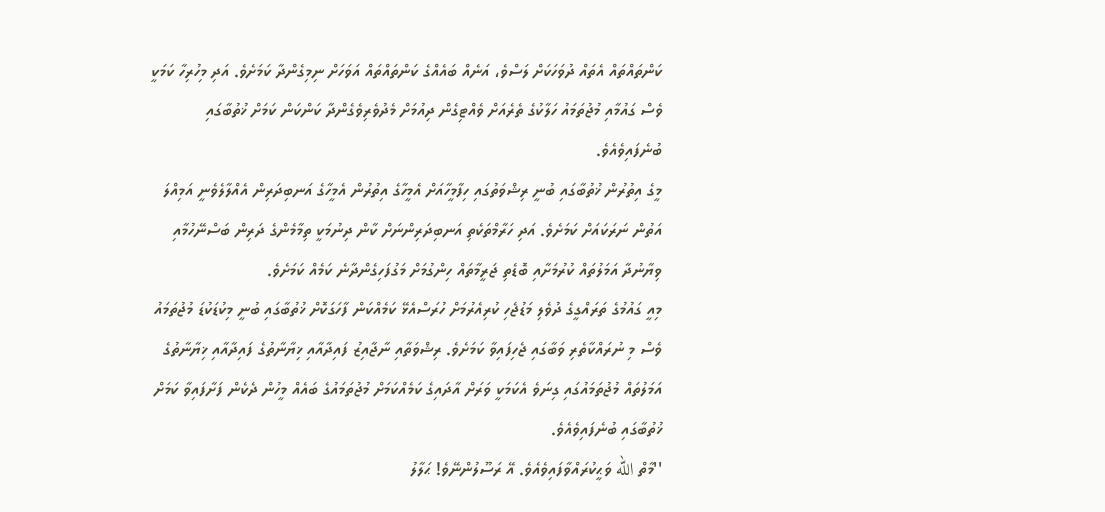ކަންތައްތައް އެތައް ދުވަހަކަށް ލަސްވެ، އަނެއް ބައެއްގެ ކަންތައްތައް އަވަހަށް ނިމިގެންދާ ކަމަށެވެ. އަދި މިހުރިހާ ކަމަކީ ވެސް ގައުމާއި މުޖުތަމައު ހަލާކުގެ ތެރެއަށް ވެއްޓިގެން ދިއުމަށް މެދުވެރިވެގެންދާ ކަންކަން ކަމަށް ޚުތުބާގައި ބުނެފައިވެއެވެ.
މީގެ އިތުރުން ޚުތުބާގައި ބުނީ ރިޝްވަތުގައި ހިފާމީހާއަށް އެމީހާގެ އިތުރުން އެމީހާގެ އަނބިދަރިން އެއްލާލެވެނީ އަމިއްލަ އަތުން ނަރަކައަށް ކަމަށެވެ. އަދި ހަރާމްތަކެތި އަނބިދަރިންނަށް ކާން ދިނުމަކީ ތިމާމެންގެ ދަރިން ބަސްނޭހުމާއި ވިޔާނުދާ އަމަލުތައް ކުރުމަށާއި ބޮޑެތި ޖަރީމާތައް ހިންގުމަށް މަގުފަހިގެންދާނެ ކަމެއް ކަމަށެވެ.
މިއީ ގައުމުގެ ތަރައްގީގެ ދުވެލި މަޑުޖެހި ކުރިއެރުމަށް ހުރަސްއެޅޭ ކަމެއްކަން ފާހަގަކޮށް ޚުތުބާގައި ބުނީ މިކުޑަކުޑަ މުޖުތަމައު ވެސް މި ނުރައްކާތެރި ވަބާގައި ޖެހިފައިވާ ކަމަށެވެ. ރިޝްވަތާއި ނާޖާއިޒު ފައިދާއާއި ޚިޔާނާތުގެ ފައިދާއާއި ޚިޔާނާތުގެ އަމަލުތައް މުޖުތަމައުގައި ގިނަވެ އެކަމަކީ ވަރަށް އާދައިގެ ކަމެއްކަމަށް މުޖުތަމައުގެ ބައެއް މީހުން ދެކެން ފަށާފައިވާ ކަމަށް ޚުތުބާގައި ބުނެފައިވެއެވެ.
''މާތް الله ވަޙީކުރައްވާފައިވެއެވެ. އޭ ރަސޫލުންނޭވެ! ޙަލާލު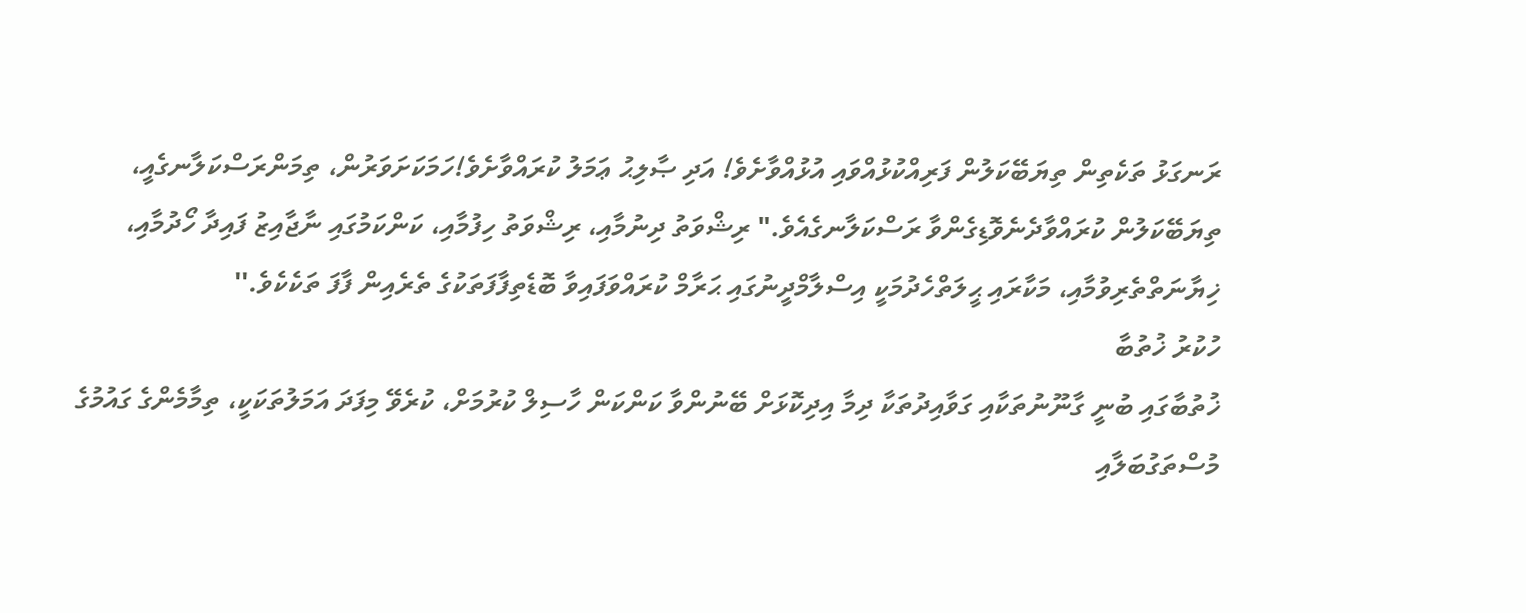ރަނގަޅު ތަކެތިން ތިޔަބޭކަލުން ފަރިއްކުޅުއްވައި އުޅުއްވާށެވެ! އަދި ޞާލިޙު ޢަމަލު ކުރައްވާށެވެ!ހަމަކަށަވަރުން، ތިމަންރަސްކަލާނގެއީ، ތިޔަބޭކަލުން ކުރައްވާދެނެވޮޑިގެންވާ ރަސްކަލާނގެއެވެ." ރިޝްވަތު ދިނުމާއި، ރިޝްވަތު ހިފުމާއި، ކަންކަމުގައި ނާޖާއިޒު ފައިދާ ހޯދުމާއި، ޚިޔާނަތްތެރިވުމާއި، މަކާރައި ޙީލަތްހެދުމަކީ އިސްލާމްދީނުގައި ޙަރާމް ކުރައްވަފައިވާ ބޮޑެތިފާފަތަކުގެ ތެރެއިން ފާފަ ތަކެކެވެ.''
ހުކުރު ޚުތުބާ
ޚުތުބާގައި ބުނީ ގާނޫނުތަކާއި ގަވާއިދުތަކާ ދިމާ އިދިކޮޅަށް ބޭނުންވާ ކަންކަން ހާސިލް ކުރުމަށް، ކުރެވޭ މިފަދަ އަމަލުތަކަކީ، ތިމާމެންގެ ގައުމުގެ މުސްތަގުބަލާއި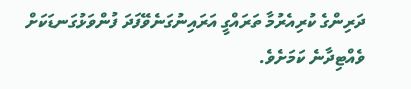ދަރިންގެ ކުރިއެރުމާ ތަރައްގީ އަރައިނުގަނެވޭފަދަ ފުންވަޅުގަނޑަކަށް ވެއްޓިދާނެ ކަމަށެވެ.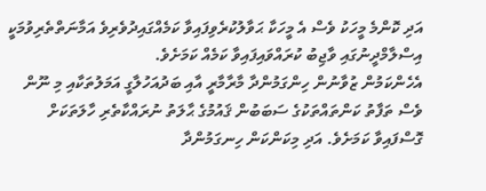އަދި ކޮންމެ މީހަކު ވެސް އެ މީހަކާ ޙަވާލުކުރެވިފައިވާ ކަމެއްގައިދުވެރިވެ އަމާނަތްތެރިވުމަކީ އިސްލާމްދީނުގައި ވާޖިބު ކުރައްވައިފައިވާ ކަމެއް ކަމަށެވެ.
އެހެންކަމުން ޒުވާނުން ހިންގަމުންދާ މާރާމާރީ އާއި ބަދުއަހުލާގީ އަމަލުތަކާއި މި ނޫން ވެސް ތަފާތު ކަންތައްތަކުގެ ސަބަބުން ޤައުމުގެ ޙާލަތު ނުރައްކާތެރި ހާލަތަކަށް ގޮސްފައިވާ ކަމަށެވެ. އަދި މިކަންކަން ހިނގަމުންދާ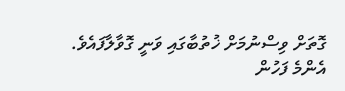ގޮތަށް ވިސްނުމަށް ޚުތުބާގައި ވަނީ ގޮވާލާފައެވެ.
އެންމެ ފަހުން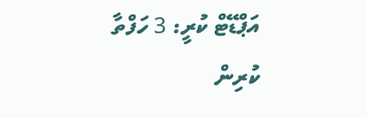އަޕްޑޭޓް ކުރީ: 3 ހަފްތާ ކުރިން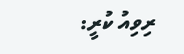ރިވިއު ކުރީ: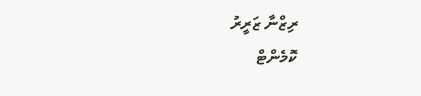ރިޒްނާ ޒަރީރު
ކޮމެންޓް